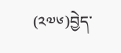(༢༧༦)བྱེད་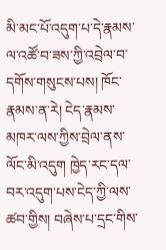མི་མང་པོ་འདུག་པ་དེ་རྣམས་ལ་འཚོ་བ་ཟས་ཀྱི་འབྲེལ་བ་དགོས་གསུངས་པས། ཁོང་རྣམས་ན་རེ། ངེད་རྣམས་མཁར་ལས་ཀྱིས་བྲེལ་ནས་ལོང་མི་འདུག ཁྱེད་རང་དལ་བར་འདུག་པས་ངེད་ཀྱི་ལས་ཚབ་གྱིས། བཞེས་པ་དྲང་གིས་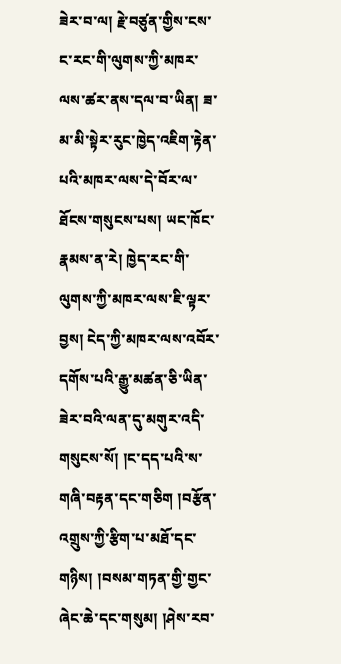ཟེར་བ་ལ། རྗེ་བཙུན་གྱིས་ངས་ང་རང་གི་ལུགས་ཀྱི་མཁར་ལས་ཚར་ནས་དལ་བ་ཡིན། ཟ་མ་མི་སྟེར་རུང་ཁྱེད་འཇིག་རྟེན་པའི་མཁར་ལས་དེ་བོར་ལ་ཐོངས་གསུངས་པས། ཡང་ཁོང་རྣམས་ན་རེ། ཁྱེད་རང་གི་ལུགས་ཀྱི་མཁར་ལས་ཇི་ལྟར་བྱས། ངེད་ཀྱི་མཁར་ལས་འབོར་དགོས་པའི་རྒྱུ་མཚན་ཅི་ཡིན་ཟེར་བའི་ལན་དུ་མགུར་འདི་གསུངས་སོ། །ང་དད་པའི་ས་གཞི་བརྟན་དང་གཅིག །བརྩོན་འགྲུས་ཀྱི་རྩིག་པ་མཐོ་དང་གཉིས། །བསམ་གཏན་གྱི་གྱང་ཞེང་ཆེ་དང་གསུམ། །ཤེས་རབ་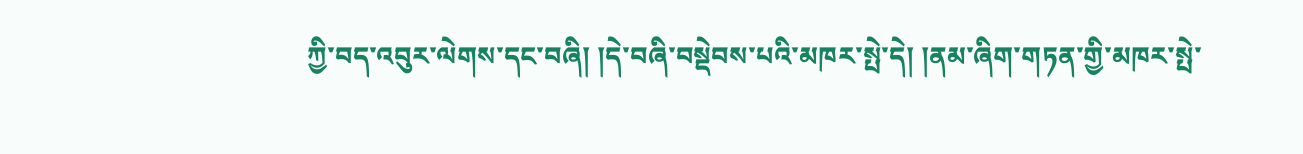ཀྱི་བད་འབུར་ལེགས་དང་བཞི། །དེ་བཞི་བསྡེབས་པའི་མཁར་སྤེ་དེ། །ནམ་ཞིག་གཏན་གྱི་མཁར་སྤེ་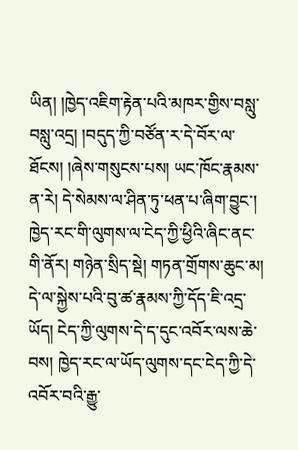ཡིན། །ཁྱེད་འཇིག་རྟེན་པའི་མཁར་གྱིས་བསླུ་བསླུ་འདྲ། །བདུད་ཀྱི་བཙོན་ར་དེ་བོར་ལ་ཐོངས། །ཞེས་གསུངས་པས། ཡང་ཁོང་རྣམས་ན་རེ། དེ་སེམས་ལ་ཤིན་ཏུ་ཕན་པ་ཞིག་བྱུང་། ཁྱེད་རང་གི་ལུགས་ལ་ངེད་ཀྱི་ཕྱིའི་ཞིང་ནང་གི་ནོར། གཉེན་སྲིད་སྡེ། གཏན་གྲོགས་ཆུང་མ། དེ་ལ་སྐྱེས་པའི་བུ་ཚ་རྣམས་ཀྱི་དོད་ཇི་འདྲ་ཡོད། ངེད་ཀྱི་ལུགས་དེ་ད་དུང་འབོར་ལས་ཆེ་བས། ཁྱེད་རང་ལ་ཡོད་ལུགས་དང་ངེད་ཀྱི་དེ་འབོར་བའི་རྒྱུ་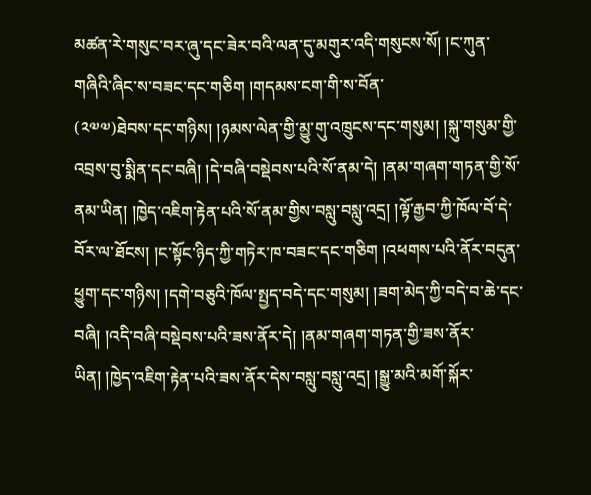མཚན་རེ་གསུང་བར་ཞུ་དང་ཟེར་བའི་ལན་དུ་མགུར་འདི་གསུངས་སོ། །ང་ཀུན་གཞིའི་ཞིང་ས་བཟང་དང་གཅིག །གདམས་ངག་གི་ས་བོན་
(༢༧༧)ཐེབས་དང་གཉིས། །ཉམས་ལེན་གྱི་མྱུ་གུ་འཁྲུངས་དང་གསུམ། །སྐུ་གསུམ་གྱི་འབྲས་བུ་སྨིན་དང་བཞི། །དེ་བཞི་བསྡེབས་པའི་སོ་ནམ་དེ། །ནམ་གཞག་གཏན་གྱི་སོ་ནམ་ཡིན། །ཁྱེད་འཇིག་རྟེན་པའི་སོ་ནམ་གྱིས་བསླུ་བསླུ་འདྲ། །ལྟོ་རྒྱབ་ཀྱི་ཁོལ་བོ་དེ་བོར་ལ་ཐོངས། །ང་སྟོང་ཉིད་ཀྱི་གཏེར་ཁ་བཟང་དང་གཅིག །འཕགས་པའི་ནོར་བདུན་ཕྱུག་དང་གཉིས། །དགེ་བཅུའི་ཁོལ་སྤྱད་བདེ་དང་གསུམ། །ཟག་མེད་ཀྱི་བདེ་བ་ཆེ་དང་བཞི། །འདི་བཞི་བསྡེབས་པའི་ཟས་ནོར་དེ། །ནམ་གཞག་གཏན་གྱི་ཟས་ནོར་ཡིན། །ཁྱེད་འཇིག་རྟེན་པའི་ཟས་ནོར་དེས་བསླུ་བསླུ་འདྲ། །སྒྱུ་མའི་མགོ་སྐོར་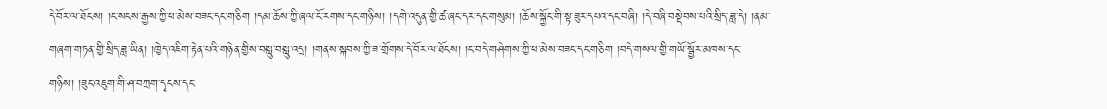དེ་བོར་ལ་ཐོངས། །ང་སངས་རྒྱས་ཀྱི་ཕ་མེས་བཟང་དང་གཅིག །དམ་ཆོས་ཀྱི་ཞལ་ངོ་རགས་དང་གཉིས། །དགེ་འདུན་གྱི་ཚ་ཞང་དར་དང་གསུམ། །ཆོས་སྐྱོང་གི་སྟ་ཟུར་དཔའ་དང་བཞི། །དེ་བཞི་བསྡེབས་པའི་སྲིད་ཟླ་དེ། །ནམ་གཞག་གཏན་གྱི་སྲིད་ཟླ་ཡིན། །ཁྱེད་འཇིག་རྟེན་པའི་གཉེན་གྱིས་བསླུ་བསླུ་འདྲ། །གནས་སྐབས་ཀྱི་ཟ་གྲོགས་དེ་བོར་ལ་ཐོངས། །ང་བདེ་གཤེགས་ཀྱི་ཕ་མེས་བཟང་དང་གཅིག །བདེ་གསལ་གྱི་གཡོ་སྦྱོར་མཁས་དང་གཉིས། །ཟུང་འཇུག་གི་ཤ་བཀྲག་དྭངས་དང་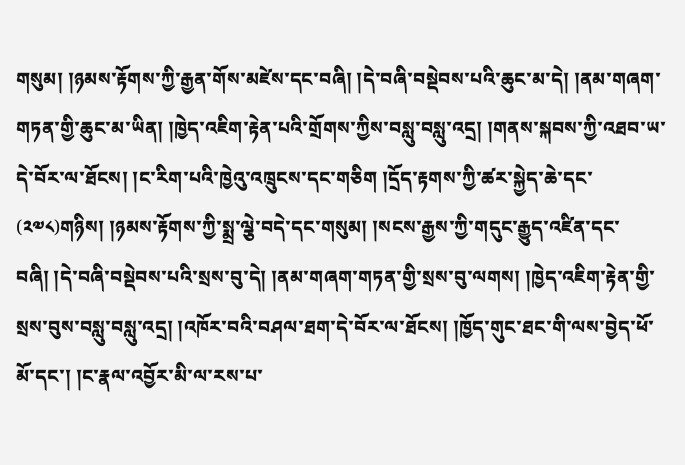གསུམ། །ཉམས་རྟོགས་ཀྱི་རྒྱན་གོས་མཛེས་དང་བཞི། །དེ་བཞི་བསྡེབས་པའི་ཆུང་མ་དེ། །ནམ་གཞག་གཏན་གྱི་ཆུང་མ་ཡིན། །ཁྱེད་འཇིག་རྟེན་པའི་གྲོགས་ཀྱིས་བསླུ་བསླུ་འདྲ། །གནས་སྐབས་ཀྱི་འཐབ་ཡ་དེ་བོར་ལ་ཐོངས། །ང་རིག་པའི་ཁྱེའུ་འཁྲུངས་དང་གཅིག །དྲོད་རྟགས་ཀྱི་ཚར་སྐྱེད་ཆེ་དང་
(༢༧༨)གཉིས། །ཉམས་རྟོགས་ཀྱི་སྨྲ་ལྕེ་བདེ་དང་གསུམ། །སངས་རྒྱས་ཀྱི་གདུང་རྒྱུད་འཛིན་དང་བཞི། །དེ་བཞི་བསྡེབས་པའི་སྲས་བུ་དེ། །ནམ་གཞག་གཏན་གྱི་སྲས་བུ་ལགས། །ཁྱེད་འཇིག་རྟེན་གྱི་སྲས་བུས་བསླུ་བསླུ་འདྲ། །འཁོར་བའི་བཤལ་ཐག་དེ་བོར་ལ་ཐོངས། །ཁྱོད་གུང་ཐང་གི་ལས་བྱེད་ཕོ་མོ་དང་། །ང་རྣལ་འབྱོར་མི་ལ་རས་པ་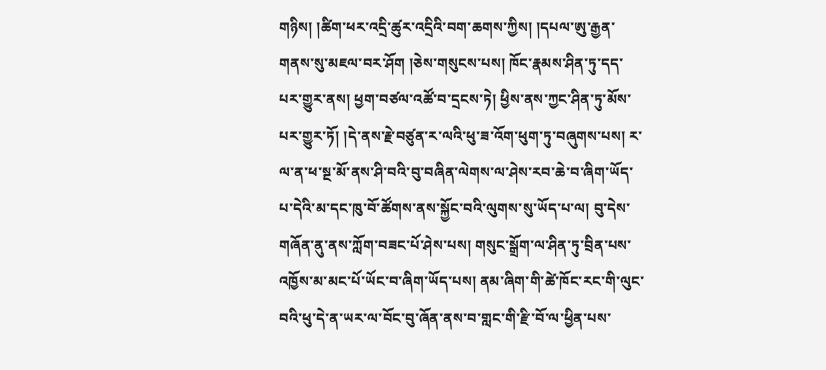གཉིས། །ཚིག་ཕར་འདྲི་ཚུར་འདྲིའི་བག་ཆགས་ཀྱིས། །དཔལ་ཨུ་རྒྱན་གནས་སུ་མཇལ་བར་ཤོག །ཅེས་གསུངས་པས། ཁོང་རྣམས་ཤིན་ཏུ་དད་པར་གྱུར་ནས། ཕྱག་བཙལ་འཚོ་བ་དྲངས་ཏེ། ཕྱིས་ནས་ཀྱང་ཤིན་ཏུ་མོས་པར་གྱུར་ཏོ། །དེ་ནས་རྗེ་བཙུན་ར་ལའི་ཕུ་ཟ་འོག་ཕུག་ཏུ་བཞུགས་པས། ར་ལ་ན་ཕ་སྔ་མོ་ནས་ཤི་བའི་བུ་བཞིན་ལེགས་ལ་ཤེས་རབ་ཆེ་བ་ཞིག་ཡོད་པ་དེའི་མ་དང་ཁུ་བོ་ཚོགས་ནས་སྐྱོང་བའི་ལུགས་སུ་ཡོད་པ་ལ། བུ་དེས་གཞོན་ནུ་ནས་ཀློག་བཟང་པོ་ཤེས་པས། གསུང་སྒྲོག་ལ་ཤིན་ཏུ་བྲིན་པས་འཁྱོས་མ་མང་པོ་ཡོང་བ་ཞིག་ཡོད་པས། ནམ་ཞིག་གི་ཚེ་ཁོང་རང་གི་ལུང་བའི་ཕུ་དེ་ན་ཡར་ལ་བོང་བུ་ཞོན་ནས་བ་གླང་གི་རྫི་བོ་ལ་ཕྱིན་པས་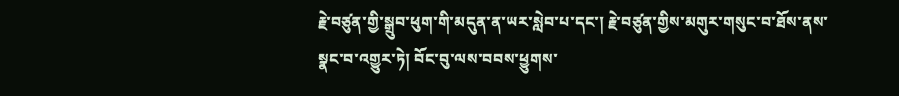རྗེ་བཙུན་གྱི་སྒྲུབ་ཕུག་གི་མདུན་ན་ཡར་སླེབ་པ་དང་། རྗེ་བཙུན་གྱིས་མགུར་གསུང་བ་ཐོས་ནས་སྣང་བ་འགྱུར་ཏེ། བོང་བུ་ལས་བབས་ཕྱུགས་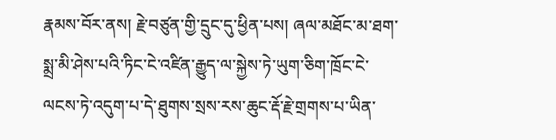རྣམས་བོར་ནས། རྗེ་བཙུན་གྱི་དྲུང་དུ་ཕྱིན་པས། ཞལ་མཐོང་མ་ཐག་སྨྲ་མི་ཤེས་པའི་ཏིང་ངེ་འཛིན་རྒྱུད་ལ་སྐྱེས་ཏེ་ཡུག་ཅིག་ཁྲོང་ངེ་ལངས་ཏེ་འདུག་པ་དེ་ཐུགས་སྲས་རས་ཆུང་རྡོ་རྗེ་གྲགས་པ་ཡིན་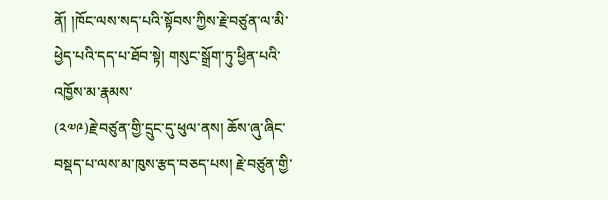ནོ། །ཁོང་ལས་སད་པའི་སྟོབས་ཀྱིས་རྗེ་བཙུན་ལ་མི་ཕྱེད་པའི་དད་པ་ཐོབ་སྟེ། གསུང་སྒྲོག་ཏུ་ཕྱིན་པའི་འཁྱོས་མ་རྣམས་
(༢༧༩)རྗེ་བཙུན་གྱི་དྲུང་དུ་ཕུལ་ནས། ཆོས་ཞུ་ཞིང་བསྡད་པ་ལས་མ་ཁུས་རྩད་བཅད་པས། རྗེ་བཙུན་གྱི་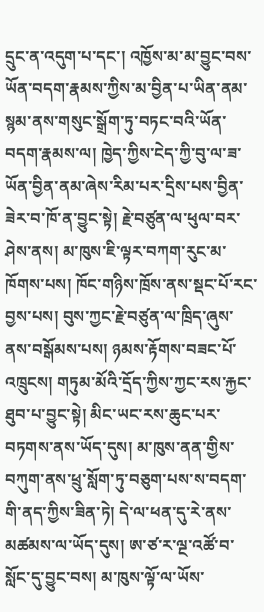དྲུང་ན་འདུག་པ་དང་། འཁྱོས་མ་མ་བྱུང་བས་ཡོན་བདག་རྣམས་ཀྱིས་མ་བྱིན་པ་ཡིན་ནམ་སྙམ་ནས་གསུང་སྒྲོག་ཏུ་བཏང་བའི་ཡོན་བདག་རྣམས་ལ། ཁྱེད་ཀྱིས་ངེད་ཀྱི་བུ་ལ་ཟ་ཡོན་བྱིན་ནམ་ཞེས་རིམ་པར་དྲིས་པས་བྱིན་ཟེར་བ་ཁོ་ན་བྱུང་སྟེ། རྗེ་བཙུན་ལ་ཕུལ་བར་ཤེས་ནས། མ་ཁུས་ཇི་ལྟར་བཀག་རུང་མ་ཁོགས་པས། ཁོང་གཉིས་ཁྲོས་ནས་སྡང་པོ་རང་བྱས་པས། བུས་ཀྱང་རྗེ་བཙུན་ལ་ཁྲིད་ཞུས་ནས་བསྒོམས་པས། ཉམས་རྟོགས་བཟང་པོ་འཁྲུངས། གཏུམ་མོའི་དྲོད་ཀྱིས་ཀྱང་རས་རྐྱང་ཐུབ་པ་བྱུང་སྟེ། མིང་ཡང་རས་ཆུང་པར་བཏགས་ནས་ཡོད་དུས། མ་ཁུས་ནན་གྱིས་བཀུག་ནས་ཕྲུ་སློག་ཏུ་བཅུག་པས་ས་བདག་གི་ནད་ཀྱིས་ཟིན་ཏེ། དེ་ལ་ཕན་དུ་རེ་ནས་མཚམས་ལ་ཡོད་དུས། ཨ་ཙ་ར་ལྔ་འཚོ་བ་སློང་དུ་བྱུང་བས། མ་ཁུས་ལྟོ་ལ་ཡོས་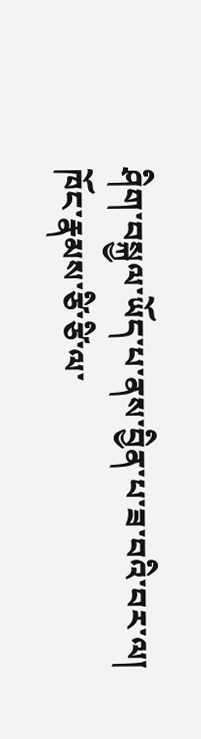ཤིག་བསྐྱལ་ཡོད་པ་ནས་བྱིན་པ་ཟ་བའི་བར་ལ། ཁོང་རྣམས་ཙི་ཙི་ལ་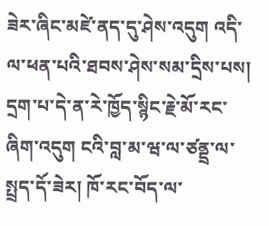ཟེར་ཞིང་མཛེ་ནད་དུ་ཤེས་འདུག འདི་ལ་ཕན་པའི་ཐབས་ཤེས་སམ་དྲིས་པས། དྲག་པ་དེ་ན་རེ་ཁྱོད་སྙིང་རྗེ་མོ་རང་ཞིག་འདུག ངའི་བླ་མ་ཝ་ལ་ཙནྡྲ་ལ་སྤྲད་དོ་ཟེར། ཁོ་རང་བོད་ལ་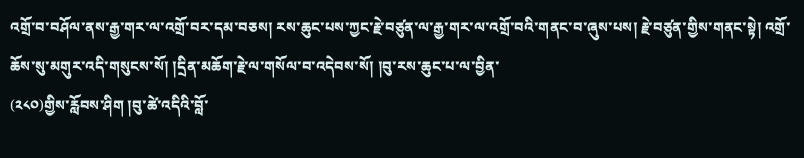འགྲོ་བ་བཤོལ་ནས་རྒྱ་གར་ལ་འགྲོ་བར་དམ་བཅས། རས་ཆུང་པས་ཀྱང་རྗེ་བཙུན་ལ་རྒྱ་གར་ལ་འགྲོ་བའི་གནང་བ་ཞུས་པས། རྗེ་བཙུན་གྱིས་གནང་སྟེ། འགྲོ་ཆོས་སུ་མགུར་འདི་གསུངས་སོ། །དྲིན་མཆོག་རྗེ་ལ་གསོལ་བ་འདེབས་སོ། །བུ་རས་ཆུང་པ་ལ་བྱིན་
(༢༨༠)གྱིས་རློབས་ཤིག །བུ་ཚེ་འདིའི་བློ་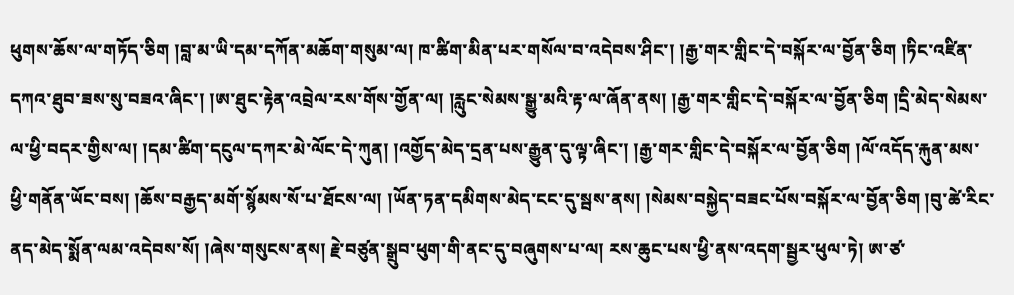ཕུགས་ཆོས་ལ་གཏོད་ཅིག །བླ་མ་ཡི་དམ་དཀོན་མཆོག་གསུམ་ལ། ཁ་ཚིག་མིན་པར་གསོལ་བ་འདེབས་ཤིང་། །རྒྱ་གར་གླིང་དེ་བསྐོར་ལ་བྱོན་ཅིག །ཏིང་འཛིན་དཀའ་ཐུབ་ཟས་སུ་བཟའ་ཞིང་། །ཨ་ཐུང་རྟེན་འབྲེལ་རས་གོས་གྱོན་ལ། །རླུང་སེམས་སྒྱུ་མའི་རྟ་ལ་ཞོན་ནས། །རྒྱ་གར་གླིང་དེ་བསྐོར་ལ་བྱོན་ཅིག །དྲི་མེད་སེམས་ལ་ཕྱི་བདར་གྱིས་ལ། །དམ་ཚིག་དངུལ་དཀར་མེ་ལོང་དེ་ཀུན། །འགྱོད་མེད་དྲན་པས་རྒྱུན་དུ་ལྟ་ཞིང་། །རྒྱ་གར་གླིང་དེ་བསྐོར་ལ་བྱོན་ཅིག །ལོ་འདོད་རྐུན་མས་ཕྱི་གནོན་ཡོང་བས། །ཆོས་བརྒྱད་མགོ་སྙོམས་སོ་པ་ཐོངས་ལ། །ཡོན་ཏན་དམིགས་མེད་ངང་དུ་སྦས་ནས། །སེམས་བསྐྱེད་བཟང་པོས་བསྐོར་ལ་བྱོན་ཅིག །བུ་ཚེ་རིང་ནད་མེད་སྨོན་ལམ་འདེབས་སོ། །ཞེས་གསུངས་ནས། རྗེ་བཙུན་སྒྲུབ་ཕུག་གི་ནང་དུ་བཞུགས་པ་ལ། རས་ཆུང་པས་ཕྱི་ནས་འདག་སྦྱར་ཕུལ་ཏེ། ཨ་ཙ་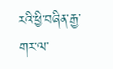རའི་ཕྱི་བཞིན་རྒྱ་གར་ལ་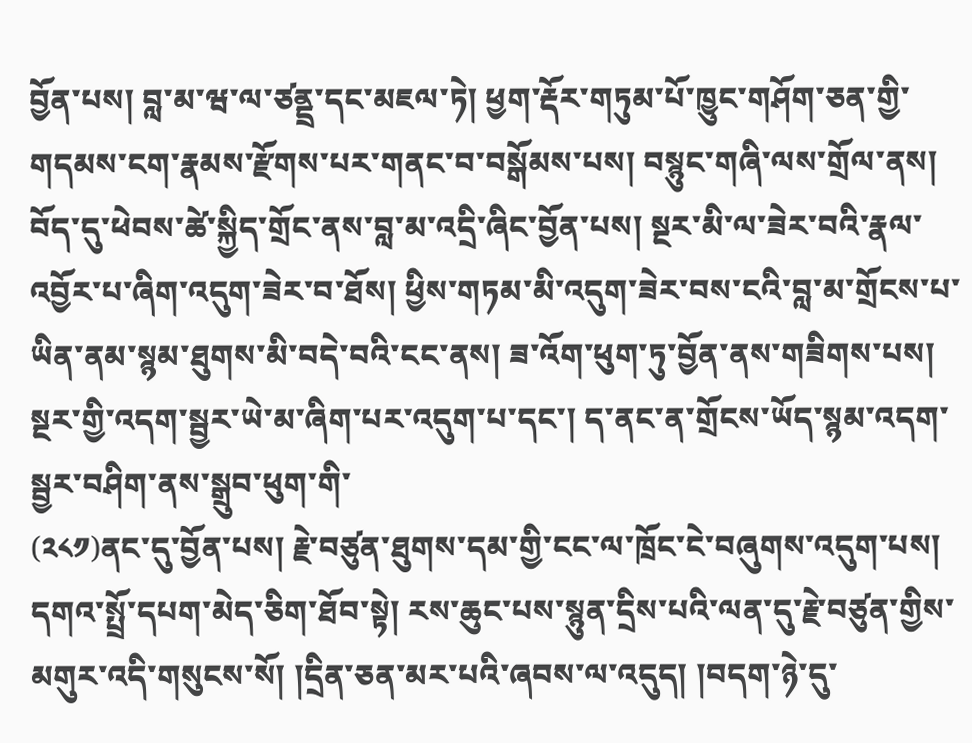བྱོན་པས། བླ་མ་ཝ་ལ་ཙནྡྲ་དང་མཇལ་ཏེ། ཕྱག་རྡོར་གཏུམ་པོ་ཁྱུང་གཤོག་ཅན་གྱི་གདམས་ངག་རྣམས་རྫོགས་པར་གནང་བ་བསྒོམས་པས། བསྙུང་གཞི་ལས་གྲོལ་ནས། བོད་དུ་ཕེབས་ཚེ་སྐྱིད་གྲོང་ནས་བླ་མ་འདྲི་ཞིང་བྱོན་པས། སྔར་མི་ལ་ཟེར་བའི་རྣལ་འབྱོར་པ་ཞིག་འདུག་ཟེར་བ་ཐོས། ཕྱིས་གཏམ་མི་འདུག་ཟེར་བས་ངའི་བླ་མ་གྲོངས་པ་ཡིན་ནམ་སྙམ་ཐུགས་མི་བདེ་བའི་ངང་ནས། ཟ་འོག་ཕུག་ཏུ་བྱོན་ནས་གཟིགས་པས། སྔར་གྱི་འདག་སྦྱར་ཡེ་མ་ཞིག་པར་འདུག་པ་དང་། ད་ནང་ན་གྲོངས་ཡོད་སྙམ་འདག་སྦྱར་བཤིག་ནས་སྒྲུབ་ཕུག་གི་
(༢༨༡)ནང་དུ་བྱོན་པས། རྗེ་བཙུན་ཐུགས་དམ་གྱི་ངང་ལ་ཁྲོང་ངེ་བཞུགས་འདུག་པས། དགའ་སྤྲོ་དཔག་མེད་ཅིག་ཐོབ་སྟེ། རས་ཆུང་པས་སྙུན་དྲིས་པའི་ལན་དུ་རྗེ་བཙུན་གྱིས་མགུར་འདི་གསུངས་སོ། །དྲིན་ཅན་མར་པའི་ཞབས་ལ་འདུད། །བདག་ཉེ་དུ་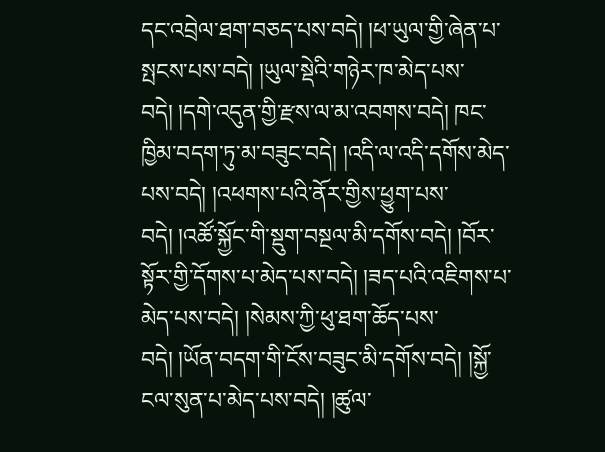དང་འབྲེལ་ཐག་བཅད་པས་བདེ། །ཕ་ཡུལ་གྱི་ཞེན་པ་སྤངས་པས་བདེ། །ཡུལ་སྡེའི་གཉེར་ཁ་མེད་པས་བདེ། །དགེ་འདུན་གྱི་རྫས་ལ་མ་འབགས་བདེ། ཁང་ཁྱིམ་བདག་ཏུ་མ་བཟུང་བདེ། །འདི་ལ་འདི་དགོས་མེད་པས་བདེ། །འཕགས་པའི་ནོར་གྱིས་ཕྱུག་པས་བདེ། །འཚོ་སྐྱོང་གི་སྡུག་བསྔལ་མི་དགོས་བདེ། །བོར་སྟོར་གྱི་དོགས་པ་མེད་པས་བདེ། །ཟད་པའི་འཇིགས་པ་མེད་པས་བདེ། །སེམས་ཀྱི་ཕུ་ཐག་ཆོད་པས་བདེ། །ཡོན་བདག་གི་ངོས་བཟུང་མི་དགོས་བདེ། །སྐྱོ་ངལ་སུན་པ་མེད་པས་བདེ། །ཚུལ་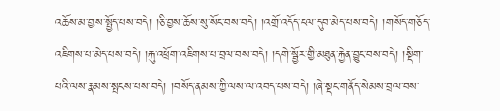འཆོས་མ་བྱས་སྤྱོད་པས་བདེ། །ཅི་བྱས་ཆོས་སུ་སོང་བས་བདེ། །འགྲོ་འདོད་ངལ་དུབ་མེད་པས་བདེ། །གསོད་གཅོད་འཇིགས་པ་མེད་པས་བདེ། །རྐུ་འཕྲོག་འཇིགས་པ་བྲལ་བས་བདེ། །དགེ་སྦྱོར་གྱི་མཐུན་རྐྱེན་བྱུང་བས་བདེ། །སྡིག་པའི་ལས་རྣམས་སྤངས་པས་བདེ། །བསོད་ནམས་ཀྱི་ལས་ལ་འབད་པས་བདེ། །ཞེ་སྡང་གནོད་སེམས་བྲལ་བས་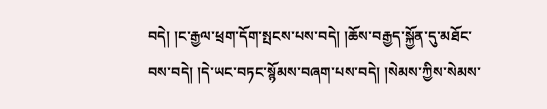བདེ། །ང་རྒྱལ་ཕྲག་དོག་སྤངས་པས་བདེ། །ཆོས་བརྒྱད་སྐྱོན་དུ་མཐོང་བས་བདེ། །དེ་ཡང་བཏང་སྙོམས་བཞག་པས་བདེ། །སེམས་ཀྱིས་སེམས་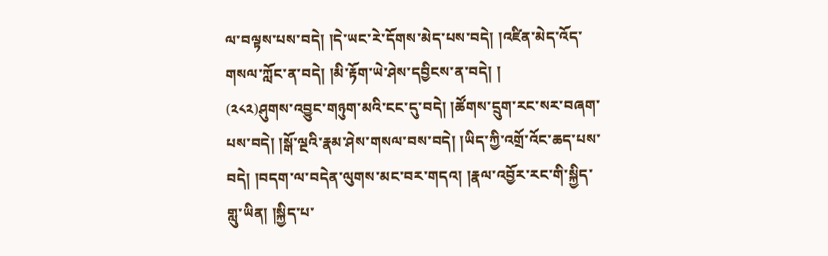ལ་བལྟས་པས་བདེ། །དེ་ཡང་རེ་དོགས་མེད་པས་བདེ། །འཛིན་མེད་འོད་གསལ་ཀློང་ན་བདེ། །མི་རྟོག་ཡེ་ཤེས་དབྱིངས་ན་བདེ། །
(༢༨༢)ཤུགས་འབྱུང་གཉུག་མའི་ངང་དུ་བདེ། །ཚོགས་དྲུག་རང་སར་བཞག་པས་བདེ། །སྒོ་ལྔའི་རྣམ་ཤེས་གསལ་བས་བདེ། །ཡིད་ཀྱི་འགྲོ་འོང་ཆད་པས་བདེ། །བདག་ལ་བདེན་ལུགས་མང་བར་གདའ། །རྣལ་འབྱོར་རང་གི་སྐྱིད་གླུ་ཡིན། །སྐྱིད་པ་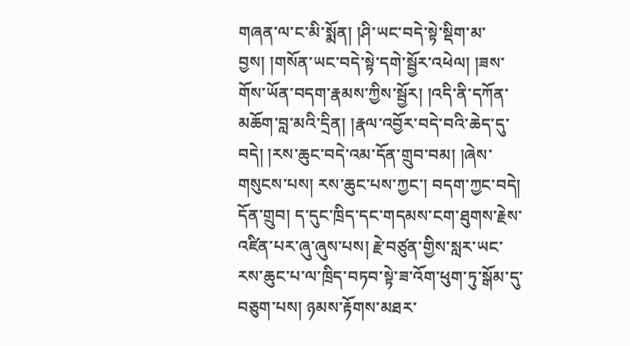གཞན་ལ་ང་མི་སྨོན། །ཤི་ཡང་བདེ་སྟེ་སྡིག་མ་བྱས། །གསོན་ཡང་བདེ་སྟེ་དགེ་སྦྱོར་འཕེལ། །ཟས་གོས་ཡོན་བདག་རྣམས་ཀྱིས་སྦྱོར། །འདི་ནི་དཀོན་མཆོག་བླ་མའི་དྲིན། །རྣལ་འབྱོར་བདེ་བའི་ཆེད་དུ་བདེ། །རས་ཆུང་བདེ་འམ་དོན་གྲུབ་བམ། །ཞེས་གསུངས་པས། རས་ཆུང་པས་ཀྱང་། བདག་ཀྱང་བདེ། དོན་གྲུབ། ད་དུང་ཁྲིད་དང་གདམས་ངག་ཐུགས་རྗེས་འཛིན་པར་ཞུ་ཞུས་པས། རྗེ་བཙུན་གྱིས་སླར་ཡང་རས་ཆུང་པ་ལ་ཁྲིད་བཏབ་སྟེ་ཟ་འོག་ཕུག་ཏུ་སྒོམ་དུ་བཅུག་པས། ཉམས་རྟོགས་མཐར་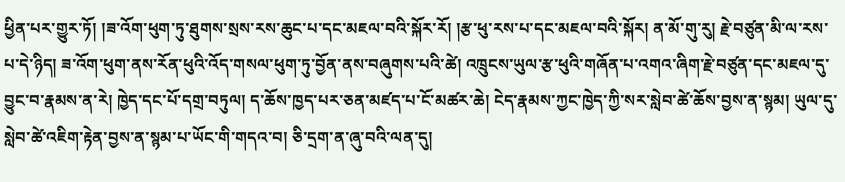ཕྱིན་པར་གྱུར་ཏོ། །ཟ་འོག་ཕུག་ཏུ་ཐུགས་སྲས་རས་ཆུང་པ་དང་མཇལ་བའི་སྐོར་རོ། །རྩ་ཕུ་རས་པ་དང་མཇལ་བའི་སྐོར། ན་མོ་གུ་རུ། རྗེ་བཙུན་མི་ལ་རས་པ་དེ་ཉིད། ཟ་འོག་ཕུག་ནས་རོན་ཕུའི་འོད་གསལ་ཕུག་ཏུ་བྱོན་ནས་བཞུགས་པའི་ཚེ། འཁྲུངས་ཡུལ་རྩ་ཕུའི་གཞོན་པ་འགའ་ཞིག་རྗེ་བཙུན་དང་མཇལ་དུ་བྱུང་བ་རྣམས་ན་རེ། ཁྱེད་དང་པོ་དགྲ་བཏུལ། ད་ཆོས་ཁྱད་པར་ཅན་མཛད་པ་ངོ་མཚར་ཆེ། ངེད་རྣམས་ཀྱང་ཁྱེད་ཀྱི་སར་སླེབ་ཚེ་ཆོས་བྱས་ན་སྙམ། ཡུལ་དུ་སླེབ་ཚེ་འཇིག་རྟེན་བྱས་ན་སྙམ་པ་ཡོང་གི་གདའ་བ། ཅི་དྲག་ན་ཞུ་བའི་ལན་དུ།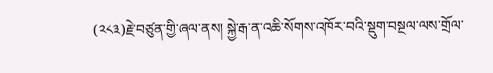(༢༨༣)རྗེ་བཙུན་གྱི་ཞལ་ནས། སྐྱེ་རྒ་ན་འཆི་སོགས་འཁོར་བའི་སྡུག་བསྔལ་ལས་གྲོལ་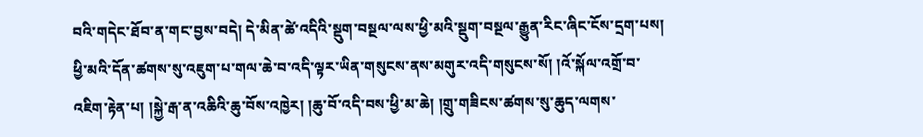བའི་གདེང་ཐོབ་ན་གང་བྱས་བདེ། དེ་མིན་ཚེ་འདིའི་སྡུག་བསྔལ་ལས་ཕྱི་མའི་སྡུག་བསྔལ་རྒྱུན་རིང་ཞིང་ངོས་དྲག་པས། ཕྱི་མའི་དོན་ཚགས་སུ་འཇུག་པ་གལ་ཆེ་བ་འདི་ལྟར་ཡིན་གསུངས་ནས་མགུར་འདི་གསུངས་སོ། །འོ་སྐོལ་འགྲོ་བ་འཇིག་རྟེན་པ། །སྐྱེ་རྒ་ན་འཆིའི་ཆུ་བོས་འཁྱེར། །ཆུ་བོ་འདི་བས་ཕྱི་མ་ཆེ། །གྲུ་གཟིངས་ཚགས་སུ་ཆུད་ལགས་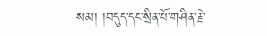སམ། །བདུད་དང་སྲིན་པོ་གཤིན་རྗེ་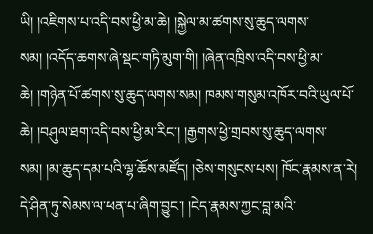ཡི། །འཇིགས་པ་འདི་བས་ཕྱི་མ་ཆེ། །སྐྱེལ་མ་ཚགས་སུ་ཆུད་ལགས་སམ། །འདོད་ཆགས་ཞེ་སྡང་གཏི་མུག་གི། །ཞེན་འཁྲིས་འདི་བས་ཕྱི་མ་ཆེ། །གཉེན་པོ་ཚགས་སུ་ཆུད་ལགས་སམ། ཁམས་གསུམ་འཁོར་བའི་ཡུལ་པོ་ཆེ། །བཤུལ་ཐག་འདི་བས་ཕྱི་མ་རིང་། །རྒྱགས་ཕྱེ་གྲབས་སུ་ཆུད་ལགས་སམ། །མ་ཆུད་དམ་པའི་ལྷ་ཆོས་མཛོད། །ཅེས་གསུངས་པས། ཁོང་རྣམས་ན་རེ། དེ་ཤིན་ཏུ་སེམས་ལ་ཕན་པ་ཞིག་བྱུང་། །ངེད་རྣམས་ཀྱང་བླ་མའི་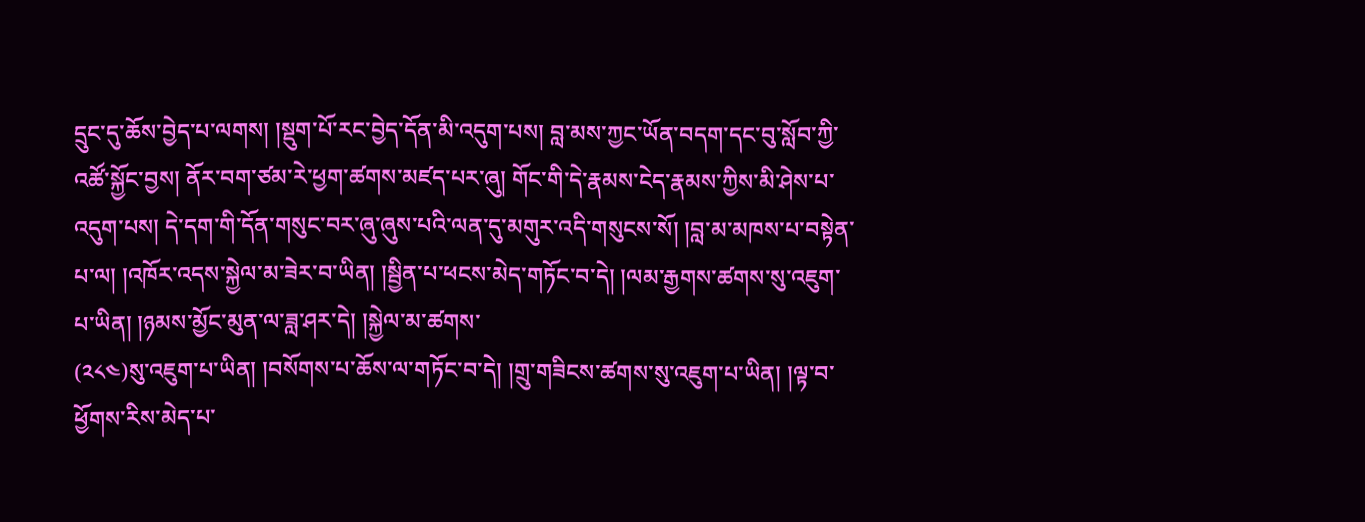དྲུང་དུ་ཆོས་བྱེད་པ་ལགས། །སྡུག་པོ་རང་བྱེད་དོན་མི་འདུག་པས། བླ་མས་ཀྱང་ཡོན་བདག་དང་བུ་སློབ་ཀྱི་འཚོ་སྐྱོང་བྱས། ནོར་བག་ཙམ་རེ་ཕྱག་ཚགས་མཛད་པར་ཞུ། གོང་གི་དེ་རྣམས་ངེད་རྣམས་ཀྱིས་མི་ཤེས་པ་འདུག་པས། དེ་དག་གི་དོན་གསུང་བར་ཞུ་ཞུས་པའི་ལན་དུ་མགུར་འདི་གསུངས་སོ། །བླ་མ་མཁས་པ་བསྟེན་པ་ལ། །འཁོར་འདས་སྐྱེལ་མ་ཟེར་བ་ཡིན། །སྦྱིན་པ་ཕངས་མེད་གཏོང་བ་དེ། །ལམ་རྒྱགས་ཚགས་སུ་འཇུག་པ་ཡིན། །ཉམས་མྱོང་མུན་ལ་ཟླ་ཤར་དེ། །སྐྱེལ་མ་ཚགས་
(༢༨༤)སུ་འཇུག་པ་ཡིན། །བསོགས་པ་ཆོས་ལ་གཏོང་བ་དེ། །གྲུ་གཟིངས་ཚགས་སུ་འཇུག་པ་ཡིན། །ལྟ་བ་ཕྱོགས་རིས་མེད་པ་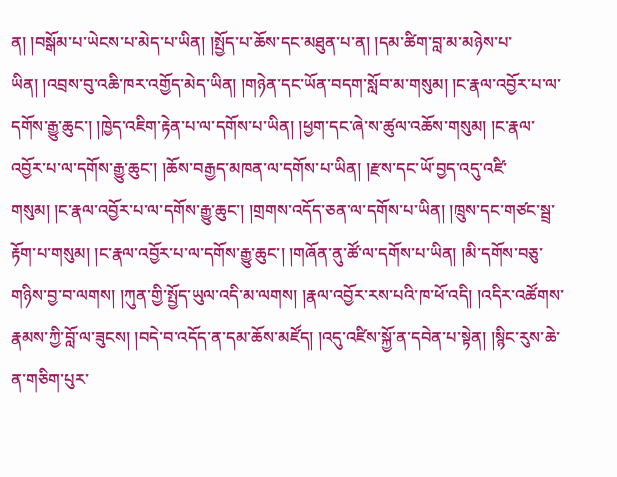ན། །བསྒོམ་པ་ཡེངས་པ་མེད་པ་ཡིན། །སྤྱོད་པ་ཆོས་དང་མཐུན་པ་ན། །དམ་ཚིག་བླ་མ་མཉེས་པ་ཡིན། །འབྲས་བུ་འཆི་ཁར་འགྱོད་མེད་ཡིན། །གཉེན་དང་ཡོན་བདག་སློབ་མ་གསུམ། །ང་རྣལ་འབྱོར་པ་ལ་དགོས་རྒྱུ་ཆུང་། །ཁྱེད་འཇིག་རྟེན་པ་ལ་དགོས་པ་ཡིན། །ཕྱག་དང་ཞེ་ས་ཚུལ་འཆོས་གསུམ། །ང་རྣལ་འབྱོར་པ་ལ་དགོས་རྒྱུ་ཆུང་། །ཆོས་བརྒྱད་མཁན་ལ་དགོས་པ་ཡིན། །རྫས་དང་ཡོ་བྱད་འདུ་འཛི་གསུམ། །ང་རྣལ་འབྱོར་པ་ལ་དགོས་རྒྱུ་ཆུང་། །གྲགས་འདོད་ཅན་ལ་དགོས་པ་ཡིན། །ཁྲུས་དང་གཙང་སྦྲ་རྟོག་པ་གསུམ། །ང་རྣལ་འབྱོར་པ་ལ་དགོས་རྒྱུ་ཆུང་། །གཞོན་ནུ་ཚོ་ལ་དགོས་པ་ཡིན། །མི་དགོས་བཅུ་གཉིས་བྱ་བ་ལགས། །ཀུན་གྱི་སྤྱོད་ཡུལ་འདི་མ་ལགས། །རྣལ་འབྱོར་རས་པའི་ཁ་ཕོ་འདི། །འདིར་འཚོགས་རྣམས་ཀྱི་བློ་ལ་ཟུངས། །བདེ་བ་འདོད་ན་དམ་ཆོས་མཛོད། །འདུ་འཛིས་སྐྱོ་ན་དབེན་པ་སྟེན། །སྙིང་རུས་ཆེ་ན་གཅིག་པུར་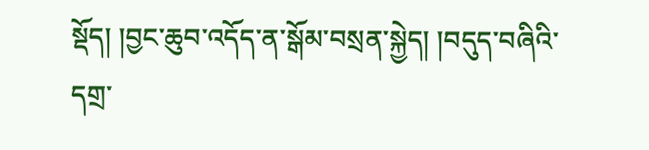སྡོད། །བྱང་ཆུབ་འདོད་ན་སྒོམ་བསྲན་སྐྱེད། །བདུད་བཞིའི་དགྲ་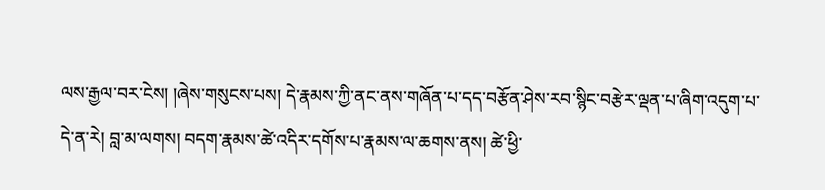ལས་རྒྱལ་བར་ངེས། །ཞེས་གསུངས་པས། དེ་རྣམས་ཀྱི་ནང་ནས་གཞོན་པ་དད་བརྩོན་ཤེས་རབ་སྙིང་བརྩེར་ལྡན་པ་ཞིག་འདུག་པ་དེ་ན་རེ། བླ་མ་ལགས། བདག་རྣམས་ཚེ་འདིར་དགོས་པ་རྣམས་ལ་ཆགས་ནས། ཚེ་ཕྱི་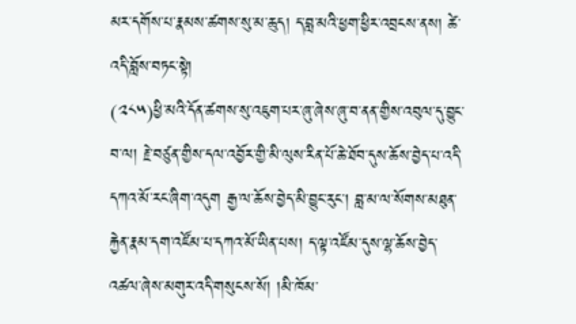མར་དགོས་པ་རྣམས་ཚགས་སུ་མ་ཆུད། ད་བླ་མའི་ཕྱག་ཕྱིར་འབྲངས་ནས། ཚེ་འདི་བློས་བཏང་སྟེ།
(༢༨༥)ཕྱི་མའི་དོན་ཚགས་སུ་འཇུག་པར་ཞུ་ཞེས་ཞུ་བ་ནན་གྱིས་འབུལ་དུ་བྱུང་བ་ལ། རྗེ་བཙུན་གྱིས་དལ་འབྱོར་གྱི་མི་ལུས་རིན་པོ་ཆེ་ཐོབ་དུས་ཆོས་བྱེད་པ་འདི་དཀའ་མོ་རང་ཞིག་འདུག རྒྱ་ལ་ཆོས་བྱེད་མི་བྱུང་རུང་། བླ་མ་ལ་སོགས་མཐུན་རྐྱེན་རྣམ་དག་འཛོམ་པ་དཀའ་མོ་ཡིན་པས། ད་ལྟ་འཛོམ་དུས་ལྷ་ཆོས་བྱེད་འཚལ་ཞེས་མགུར་འདི་གསུངས་སོ། །མི་ཁོམ་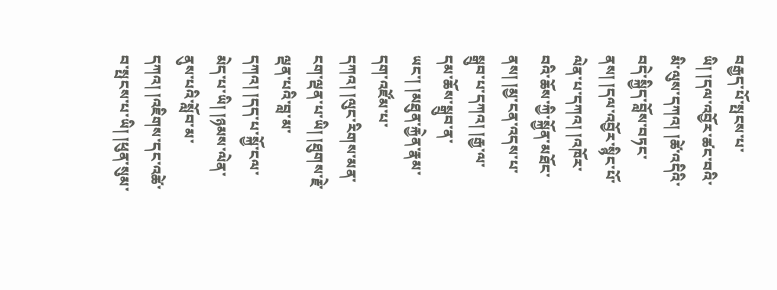བརྒྱད་པོ་སྤངས་པ་ཡི། །དལ་འབྱོར་ཚང་བའི་མི་ལུས་དཀའ། །ཚེ་འདིའི་བདེ་སྐྱིད་བློས་བཏང་ནས། །དལ་འབྱོར་སྙིང་པོ་ལེན་པ་དཀའ། །འཁོར་བའི་ཆོས་ཀྱི་སྐྱོན་མཐོང་ནས། །མྱ་ངན་འདས་པ་སྒྲུབ་པ་དཀའ། །རྒྱ་ལ་དམ་ཆོས་སྒྲུབ་ན་ཡང་། །མཐུན་རྐྱེན་རྣམ་དག་འཛོམ་པ་དཀའ། །ལུང་རིགས་མན་ངག་ལྡན་པ་ཡི། །ཐུགས་རྗེ་ལྡན་པའི་བླ་མ་དཀའ། །དད་པ་སྐྱོ་ངལ་མེད་པ་ཡི། །ཉམས་ལེན་ནུས་པའི་སློབ་མ་དཀའ། །འཇིགས་དང་འཚེ་བ་སྤངས་པ་ཡི། །ཕུན་སུམ་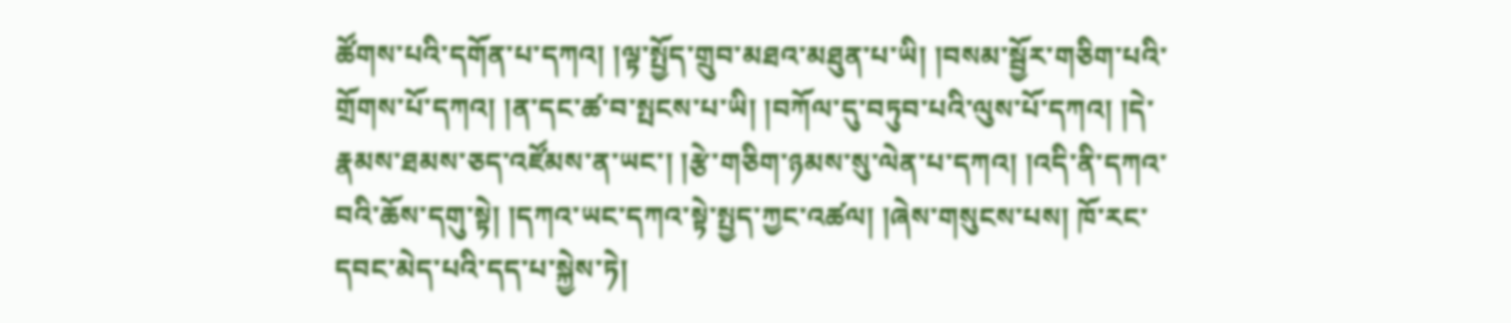ཚོགས་པའི་དགོན་པ་དཀའ། །ལྟ་སྤྱོད་གྲུབ་མཐའ་མཐུན་པ་ཡི། །བསམ་སྦྱོར་གཅིག་པའི་གྲོགས་པོ་དཀའ། །ན་དང་ཚ་བ་སྤངས་པ་ཡི། །བཀོལ་དུ་བཏུབ་པའི་ལུས་པོ་དཀའ། །དེ་རྣམས་ཐམས་ཅད་འཛོམས་ན་ཡང་། །རྩེ་གཅིག་ཉམས་སུ་ལེན་པ་དཀའ། །འདི་ནི་དཀའ་བའི་ཆོས་དགུ་སྟེ། །དཀའ་ཡང་དཀའ་སྟེ་སྤྱད་ཀྱང་འཚལ། །ཞེས་གསུངས་པས། ཁོ་རང་དབང་མེད་པའི་དད་པ་སྐྱེས་ཏེ།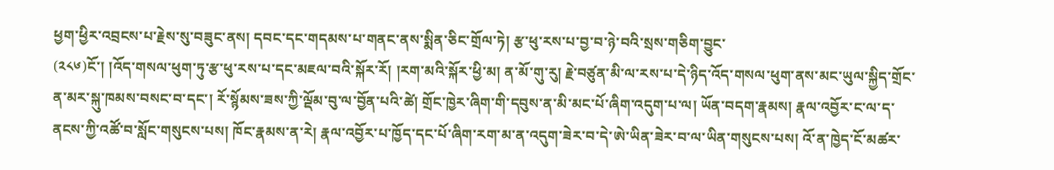ཕྱག་ཕྱིར་འབྲངས་པ་རྗེས་སུ་བཟུང་ནས། དབང་དང་གདམས་པ་གནང་ནས་སྨིན་ཅིང་གྲོལ་ཏེ། རྩ་ཕུ་རས་པ་བྱ་བ་ཉེ་བའི་སྲས་གཅིག་བྱུང་
(༢༨༦)ངོ་། །འོད་གསལ་ཕུག་ཏུ་རྩ་ཕུ་རས་པ་དང་མཇལ་བའི་སྐོར་རོ། །རག་མའི་སྐོར་ཕྱི་མ། ན་མོ་གུ་རུ། རྗེ་བཙུན་མི་ལ་རས་པ་དེ་ཉིད་འོད་གསལ་ཕུག་ནས་མང་ཡུལ་སྐྱིད་གྲོང་ན་མར་སྐུ་ཁམས་བསང་བ་དང་། རོ་སྙོམས་ཟས་ཀྱི་ལྡོམ་བུ་ལ་བྱོན་པའི་ཚེ། གྲོང་ཁྱེར་ཞིག་གི་དབུས་ན་མི་མང་པོ་ཞིག་འདུག་པ་ལ། ཡོན་བདག་རྣམས། རྣལ་འབྱོར་ང་ལ་ད་ནངས་ཀྱི་འཚོ་བ་སློང་གསུངས་པས། ཁོང་རྣམས་ན་རེ། རྣལ་འབྱོར་པ་ཁྱོད་དང་པོ་ཞིག་རག་མ་ན་འདུག་ཟེར་བ་དེ་ཨེ་ཡིན་ཟེར་བ་ལ་ཡིན་གསུངས་པས། འོ་ན་ཁྱེད་ངོ་མཚར་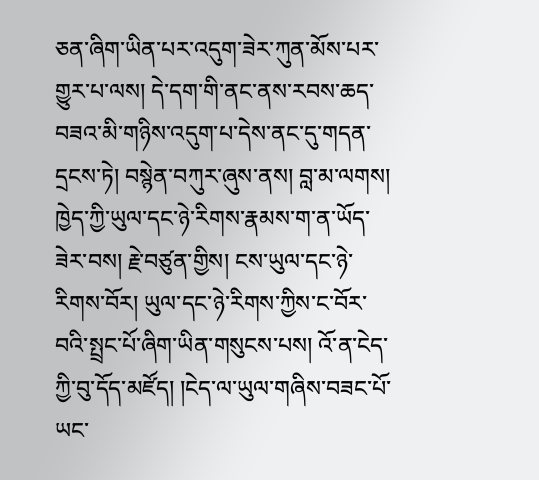ཅན་ཞིག་ཡིན་པར་འདུག་ཟེར་ཀུན་མོས་པར་གྱུར་པ་ལས། དེ་དག་གི་ནང་ནས་རབས་ཆད་བཟའ་མི་གཉིས་འདུག་པ་དེས་ནང་དུ་གདན་དྲངས་ཏེ། བསྙེན་བཀུར་ཞུས་ནས། བླ་མ་ལགས། ཁྱེད་ཀྱི་ཡུལ་དང་ཉེ་རིགས་རྣམས་ག་ན་ཡོད་ཟེར་བས། རྗེ་བཙུན་གྱིས། ངས་ཡུལ་དང་ཉེ་རིགས་བོར། ཡུལ་དང་ཉེ་རིགས་ཀྱིས་ང་བོར་བའི་སྤྲང་པོ་ཞིག་ཡིན་གསུངས་པས། འོ་ན་ངེད་ཀྱི་བུ་དོད་མཛོད། །ངེད་ལ་ཡུལ་གཞིས་བཟང་པོ་ཡང་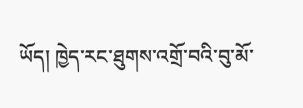ཡོད། ཁྱེད་རང་ཐུགས་འགྲོ་བའི་བུ་མོ་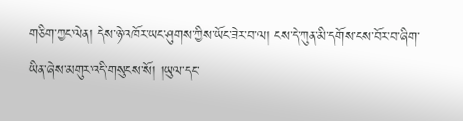གཅིག་ཀྱང་ལེན། དེས་ཉེ་འཁོར་ཡང་ཤུགས་ཀྱིས་ཡོང་ཟེར་བ་ལ། ངས་དེ་ཀུན་མི་དགོས་ངས་བོར་བ་ཞིག་ཡིན་ཞེས་མགུར་འདི་གསུངས་སོ། །ཡུལ་དང་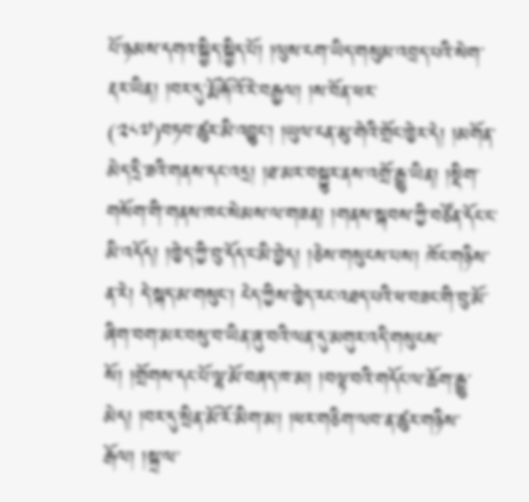པོ་ཉམས་དགའ་སྐྱིད་སྐྱིད་པོ། །ལུས་ངག་ཡིད་གསུམ་འབྲད་པའི་སེག་རྡར་ཡིན། །བར་དུ་རྨོ་རྐོ་འོ་རེ་བརྒྱལ། །ས་བོན་ཕར་
(༢༨༧)བཏབ་ཚུར་མི་འབྱུང་། །ཡུལ་ངན་མུ་གེའི་གྲོང་ཁྱེར་དེ། །མགོན་མེད་དྲི་ཟའི་གནས་དང་འདྲ། །ཐ་མར་བསྐྱུར་ནས་འགྲོ་རྒྱུ་ཡིན། །སྡིག་གསོག་གི་གནས་ཁང་སེམས་ལ་གཟན། །གནས་སྐབས་ཀྱི་བཙོན་དོང་ང་མི་འདོད། །ཁྱེད་ཀྱི་བུ་དོད་ང་མི་བྱེད། །ཅེས་གསུངས་པས། ཁོང་གཉིས་ན་རེ། དེ་སྐད་མ་གསུང་། ངེད་ཀྱིས་ཁྱེད་རང་འཐད་པའི་ཕ་བཟང་གི་བུ་མོ་ཞིག་བག་མར་བསུ་བ་ཡིན་ཞུ་བའི་ལན་དུ་མགུར་འདི་གསུངས་སོ། །གྲོགས་དང་པོ་ལྷ་མོ་བཞད་ཁ་མ། །བལྟ་བའི་གདོང་ལ་ཆོག་རྒྱུ་མེད། །བར་དུ་སྲིན་མོ་རོ་མིག་མ། །ཕར་གཅིག་ལབ་ན་ཚུར་གཉིས་རྒོལ། །སྐྲ་ལ་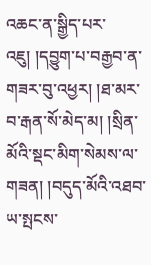འཆང་ན་སྒྱིད་པར་འཇུ། །དབྱུག་པ་བརྒྱབ་ན་གཟར་བུ་འཕྱར། །ཐ་མར་བ་རྒན་སོ་མེད་མ། །སྲིན་མོའི་སྡང་མིག་སེམས་ལ་གཟན། །བདུད་མོའི་འཐབ་ཡ་སྤངས་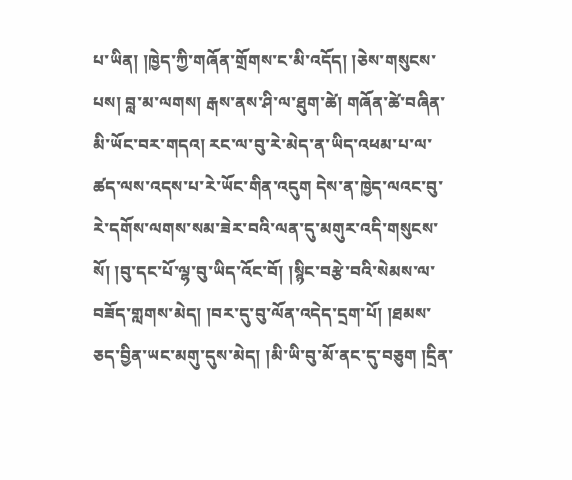པ་ཡིན། །ཁྱེད་ཀྱི་གཞོན་གྲོགས་ང་མི་འདོད། །ཅེས་གསུངས་པས། བླ་མ་ལགས། རྒས་ནས་ཤི་ལ་ཐུག་ཚེ། གཞོན་ཚེ་བཞིན་མི་ཡོང་བར་གདའ། རང་ལ་བུ་རེ་མེད་ན་ཡིད་འཕམ་པ་ལ་ཚད་ལས་འདས་པ་རེ་ཡོང་གིན་འདུག དེས་ན་ཁྱེད་ལའང་བུ་རེ་དགོས་ལགས་སམ་ཟེར་བའི་ལན་དུ་མགུར་འདི་གསུངས་སོ། །བུ་དང་པོ་ལྷ་བུ་ཡིད་འོང་བོ། །སྙིང་བརྩེ་བའི་སེམས་ལ་བཟོད་གླགས་མེད། །བར་དུ་བུ་ལོན་འདེད་དྲག་པོ། །ཐམས་ཅད་བྱིན་ཡང་མགུ་དུས་མེད། །མི་ཡི་བུ་མོ་ནང་དུ་བཅུག །དྲིན་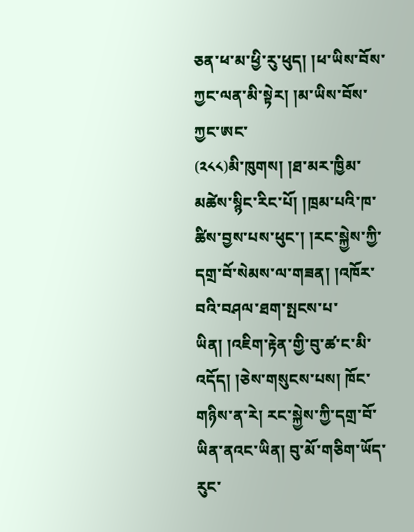ཅན་ཕ་མ་ཕྱི་རུ་ཕུད། །ཕ་ཡིས་བོས་ཀྱང་ལན་མི་སྟེར། །མ་ཡིས་བོས་ཀྱང་ཨང་
(༢༨༨)མི་ཁུགས། །ཐ་མར་ཁྱིམ་མཚེས་སྙིང་རིང་པོ། །ཁྲམ་པའི་ཁ་ཚིས་བྱས་པས་ཕུང་། །རང་སྐྱེས་ཀྱི་དགྲ་བོ་སེམས་ལ་གཟན། །འཁོར་བའི་བཤལ་ཐག་སྤངས་པ་ཡིན། །འཇིག་རྟེན་གྱི་བུ་ཚ་ང་མི་འདོད། །ཅེས་གསུངས་པས། ཁོང་གཉིས་ན་རེ། རང་སྐྱེས་ཀྱི་དགྲ་བོ་ཡིན་ནའང་ཡིན། བུ་མོ་གཅིག་ཡོད་རུང་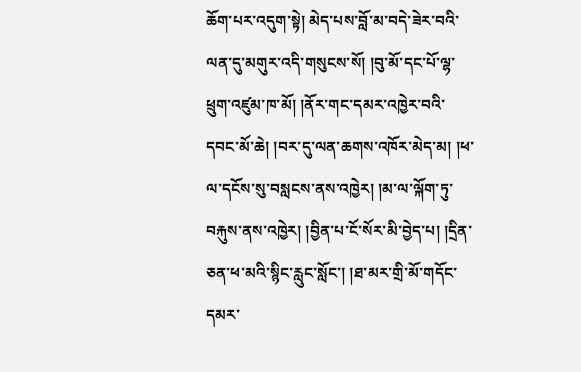ཆོག་པར་འདུག་སྟེ། མེད་པས་བློ་མ་བདེ་ཟེར་བའི་ལན་དུ་མགུར་འདི་གསུངས་སོ། །བུ་མོ་དང་པོ་ལྷ་ཕྲུག་འཛུམ་ཁ་མོ། །ནོར་གང་དམར་འཁྱེར་བའི་དབང་མོ་ཆེ། །བར་དུ་ལན་ཆགས་འཁོར་མེད་མ། །ཕ་ལ་དངོས་སུ་བསླངས་ནས་འཁྱེར། །མ་ལ་ལྐོག་ཏུ་བརྐུས་ནས་འཁྱེར། །བྱིན་པ་ངོ་སོར་མི་བྱེད་པ། །དྲིན་ཅན་ཕ་མའི་སྙིང་རླུང་སློང་། །ཐ་མར་གྲི་མོ་གདོང་དམར་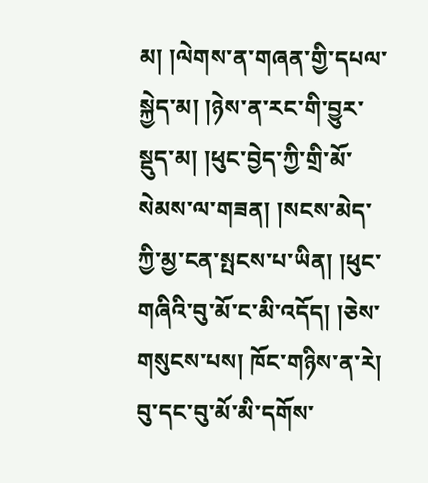མ། །ལེགས་ན་གཞན་གྱི་དཔལ་སྐྱེད་མ། །ཉེས་ན་རང་གི་བྱུར་སྡུད་མ། །ཕུང་བྱེད་ཀྱི་གྲི་མོ་སེམས་ལ་གཟན། །སངས་མེད་ཀྱི་མྱ་ངན་སྤངས་པ་ཡིན། །ཕུང་གཞིའི་བུ་མོ་ང་མི་འདོད། །ཅེས་གསུངས་པས། ཁོང་གཉིས་ན་རེ། བུ་དང་བུ་མོ་མི་དགོས་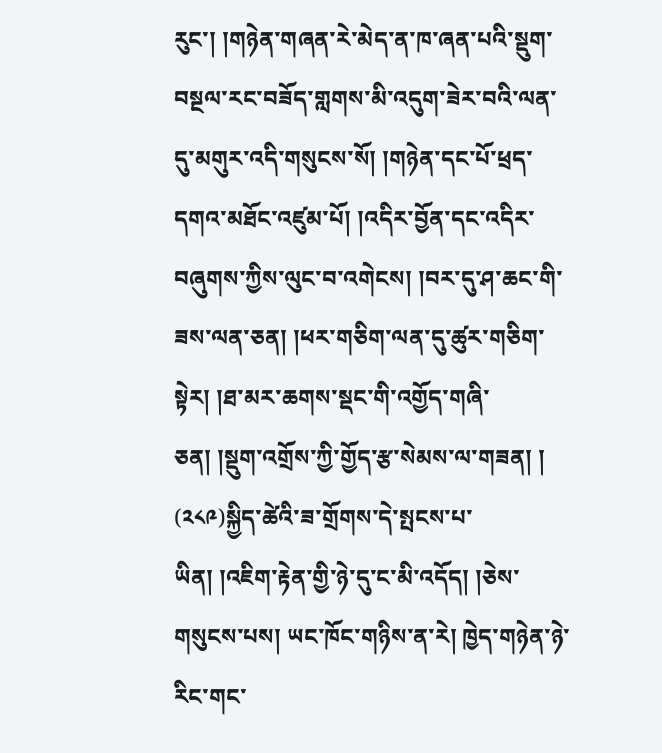རུང་། །གཉེན་གཞན་རེ་མེད་ན་ཁ་ཞན་པའི་སྡུག་བསྔལ་རང་བཟོད་གླགས་མི་འདུག་ཟེར་བའི་ལན་དུ་མགུར་འདི་གསུངས་སོ། །གཉེན་དང་པོ་ཕྲད་དགའ་མཐོང་འཛུམ་པོ། །འདིར་བྱོན་དང་འདིར་བཞུགས་ཀྱིས་ལུང་བ་འགེངས། །བར་དུ་ཤ་ཆང་གི་ཟས་ལན་ཅན། །ཕར་གཅིག་ལན་དུ་ཚུར་གཅིག་སྟེར། །ཐ་མར་ཆགས་སྡང་གི་འགྱོད་གཞི་ཅན། །སྡུག་འགྲོས་ཀྱི་གྱོད་རྩ་སེམས་ལ་གཟན། །
(༢༨༩)སྐྱིད་ཚེའི་ཟ་གྲོགས་དེ་སྤངས་པ་ཡིན། །འཇིག་རྟེན་གྱི་ཉེ་དུ་ང་མི་འདོད། །ཅེས་གསུངས་པས། ཡང་ཁོང་གཉིས་ན་རེ། ཁྱེད་གཉེན་ཉེ་རིང་གང་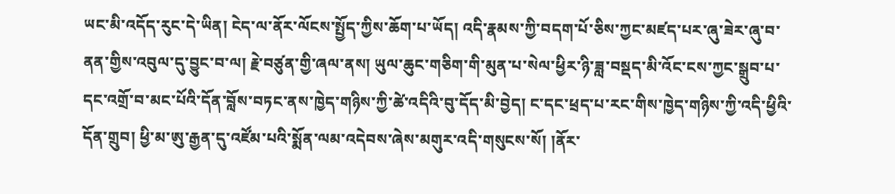ཡང་མི་འདོད་རུང་དེ་ཡིན། ངེད་ལ་ནོར་ལོངས་སྤྱོད་ཀྱིས་ཆོག་པ་ཡོད། འདི་རྣམས་ཀྱི་བདག་པོ་ཅིས་ཀྱང་མཛད་པར་ཞུ་ཟེར་ཞུ་བ་ནན་གྱིས་འབུལ་དུ་བྱུང་བ་ལ། རྗེ་བཙུན་གྱི་ཞལ་ནས། ཡུལ་ཆུང་གཅིག་གི་མུན་པ་སེལ་ཕྱིར་ཉི་ཟླ་བསྡད་མི་འོང་ངས་ཀྱང་སྒྲུབ་པ་དང་འགྲོ་བ་མང་པོའི་དོན་བློས་བཏང་ནས་ཁྱེད་གཉིས་ཀྱི་ཚེ་འདིའི་བུ་དོད་མི་བྱེད། ང་དང་ཕྲད་པ་རང་གིས་ཁྱེད་གཉིས་ཀྱི་འདི་ཕྱིའི་དོན་གྲུབ། ཕྱི་མ་ཨུ་རྒྱན་དུ་འཛོམ་པའི་སྨོན་ལམ་འདེབས་ཞེས་མགུར་འདི་གསུངས་སོ། །ནོར་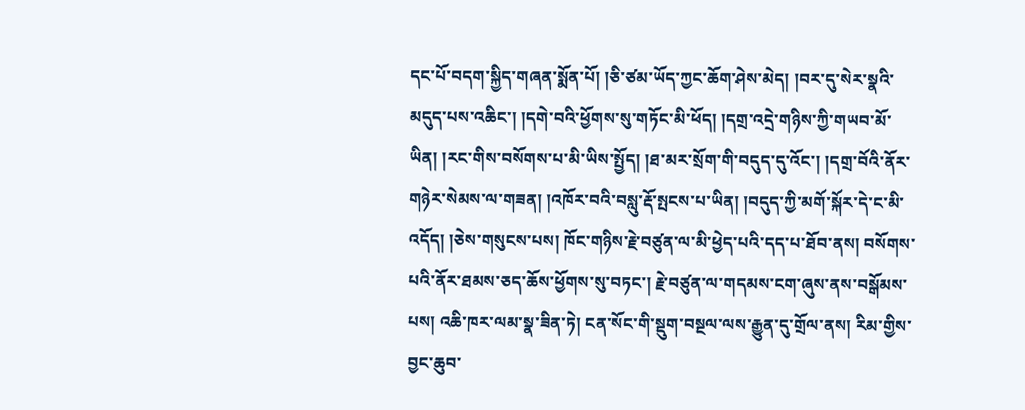དང་པོ་བདག་སྐྱིད་གཞན་སྨོན་པོ། །ཅི་ཙམ་ཡོད་ཀྱང་ཆོག་ཤེས་མེད། །བར་དུ་སེར་སྣའི་མདུད་པས་འཆིང་། །དགེ་བའི་ཕྱོགས་སུ་གཏོང་མི་ཕོད། །དགྲ་འདྲེ་གཉིས་ཀྱི་གཡབ་མོ་ཡིན། །རང་གིས་བསོགས་པ་མི་ཡིས་སྤྱོད། །ཐ་མར་སྲོག་གི་བདུད་དུ་འོང་། །དགྲ་བོའི་ནོར་གཉེར་སེམས་ལ་གཟན། །འཁོར་བའི་བསླུ་རྡོ་སྤངས་པ་ཡིན། །བདུད་ཀྱི་མགོ་སྐོར་དེ་ང་མི་འདོད། །ཅེས་གསུངས་པས། ཁོང་གཉིས་རྗེ་བཙུན་ལ་མི་ཕྱེད་པའི་དད་པ་ཐོབ་ནས། བསོགས་པའི་ནོར་ཐམས་ཅད་ཆོས་ཕྱོགས་སུ་བཏང་། རྗེ་བཙུན་ལ་གདམས་ངག་ཞུས་ནས་བསྒོམས་པས། འཆི་ཁར་ལམ་སྣ་ཟིན་ཏེ། ངན་སོང་གི་སྡུག་བསྔལ་ལས་རྒྱུན་དུ་གྲོལ་ནས། རིམ་གྱིས་བྱང་ཆུབ་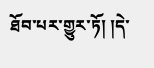ཐོབ་པར་གྱུར་ཏོ། །དེ་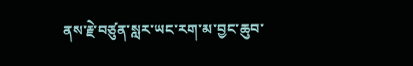ནས་རྗེ་བཙུན་སླར་ཡང་རག་མ་བྱང་ཆུབ་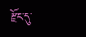རྫོང་དུ་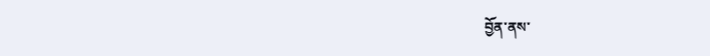བྱོན་ནས་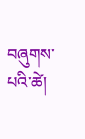བཞུགས་པའི་ཚེ།